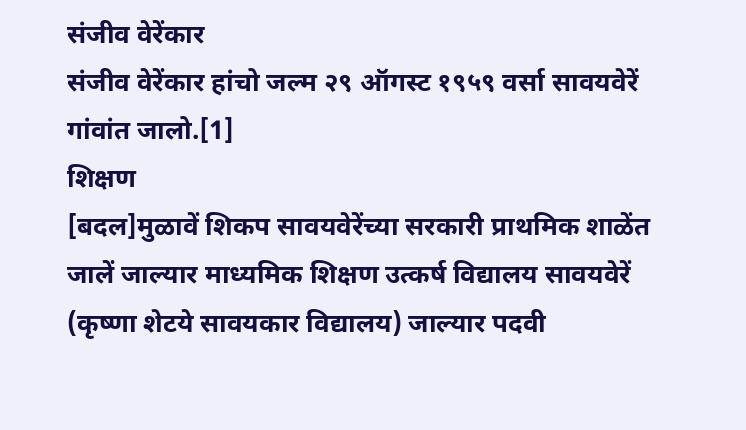संजीव वेरेंकार
संजीव वेरेंकार हांचो जल्म २९ ऑगस्ट १९५९ वर्सा सावयवेरें गांवांत जालो.[1]
शिक्षण
[बदल]मुळावें शिकप सावयवेरेंच्या सरकारी प्राथमिक शाळेंत जालें जाल्यार माध्यमिक शिक्षण उत्कर्ष विद्यालय सावयवेरें (कृष्णा शेटये सावयकार विद्यालय) जाल्यार पदवी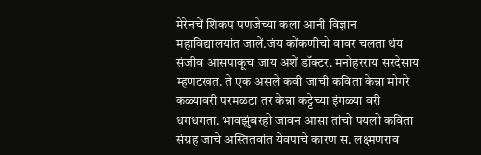मेरेनचें शिकप पणजेच्या कला आनी विज्ञान महाविद्यालयांत जालें.जंय कोंकणीचो वावर चलता थंय संजीव आसपाकूच जाय अशें डॉक्टर. मनोहरराय सरदेसाय म्हणटखत. ते एक असले कवी जाची कविता केन्ना मोगरे कळ्यावरी परमळटा तर केन्ना कट्टेच्या इंगळ्या वरी धगधगता. भावझुंबरहो जावन आसा तांचो पयलो कविता संग्रह जाचे अस्तितवांत येवपाचे कारण स. लक्ष्मणराव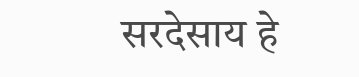सरदेसाय हे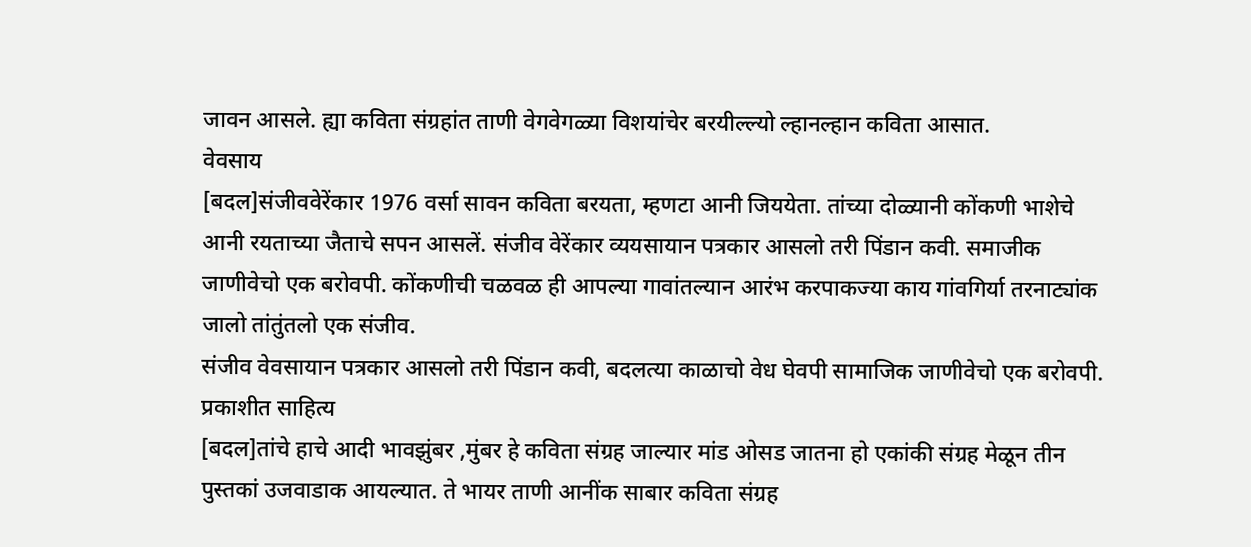जावन आसले. ह्या कविता संग्रहांत ताणी वेगवेगळ्या विशयांचेर बरयील्ल्यो ल्हानल्हान कविता आसात.
वेवसाय
[बदल]संजीववेरेंकार 1976 वर्सा सावन कविता बरयता, म्हणटा आनी जिययेता. तांच्या दोळ्यानी कोंकणी भाशेचे आनी रयताच्या जैताचे सपन आसलें. संजीव वेरेंकार व्ययसायान पत्रकार आसलो तरी पिंडान कवी. समाजीक जाणीवेचो एक बरोवपी. कोंकणीची चळवळ ही आपल्या गावांतल्यान आरंभ करपाकज्या काय गांवगिर्या तरनाट्यांक जालो तांतुंतलो एक संजीव.
संजीव वेवसायान पत्रकार आसलो तरी पिंडान कवी, बदलत्या काळाचो वेध घेवपी सामाजिक जाणीवेचो एक बरोवपी.
प्रकाशीत साहित्य
[बदल]तांचे हाचे आदी भावझुंबर ,मुंबर हे कविता संग्रह जाल्यार मांड ओसड जातना हो एकांकी संग्रह मेळून तीन पुस्तकां उजवाडाक आयल्यात. ते भायर ताणी आनींक साबार कविता संग्रह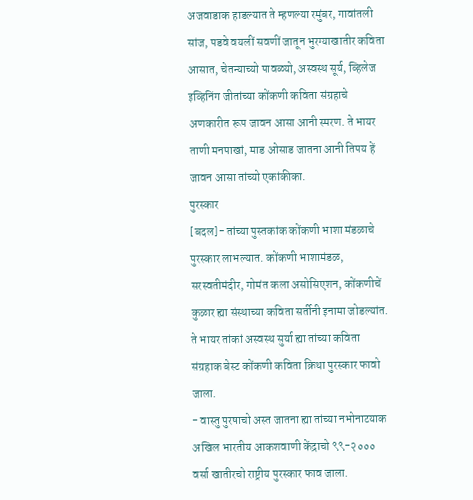अजवाडाक हाडल्यात ते म्हणल्या रमुंबर, गावांतली सांज, पडवे वयलीं सवणीं जातून भुरग्याखातीर कविता आसात, चेतन्याच्यो पावळ्यो, अस्वस्थ सूर्य, व्हिलेज इव्हिनिंग जीतांच्या कोंकणी कविता संग्रहाचे अणकारीत रूप जावन आसा आनी स्मरण. ते भायर ताणी मनपाखां, माड ओसाड जातना आनी तिपय हें जावन आसा तांच्यो एकांकीका.
पुरस्कार
[बदल]- तांच्या पुस्तकांक कोंकणी भाशा मंडळाचे पुरस्कार लाभल्यात. कोंकणी भाशामंडळ, सरस्वतीमंदीर, गोमंत कला असोसिएशन, कोंकणीचें कुळार ह्या संस्थाच्या कविता सर्तीनी इनामा जोडल्यांत. ते भायर तांकां अस्वस्थ सुर्या ह्या तांच्या कविता संग्रहाक बेस्ट कोंकणी कविता क्रिथा पुरस्कार फावो जाला.
- वास्तु पुरषाचो अस्त जातना ह्या तांच्या नभोनाटयाक अखिल भारतीय आकशवाणी केंद्राचो ९९-२००० वर्सा खातीरचो राष्ट्रीय पुरस्कार फाव जाला.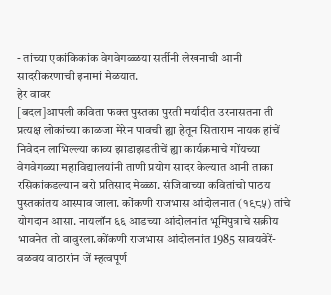- तांच्या एकांकिकांक वेगवेगळ्ळया सर्तीनी लेखनाची आनी सादरीकरणाची इनामां मेळयात.
हेर वावर
[बदल]आपली कविता फक्त पुस्तका पुरती मर्यादीत उरनासतना ती प्रत्यक्ष लोकांच्या काळजा मेरेन पावची ह्या हेतून सिताराम नायक हांचें निवेदन लाभिल्ल्या काव्य झाडाझडतीचें ह्या कार्यक्रमाचे गोंयच्या वेगवेगळ्या महाविद्यालयांनी ताणी प्रयोग सादर केल्यात आनी ताका रसिकांकडल्यान बरो प्रतिसाद मेळ्ळा. संजिवाच्या कवितांचो पाठय पुस्तकांतय आस्पाव जाला. कोंकणी राजभास आंदोलनात (१९८५) तांचे योगदान आसा. नायलॉन ६६ आडच्या आंदोलनांत भूमिपुत्राचे सक्रीय भावनेत तो वावुरला.कोंकणी राजभास आंदोलनांत 1985 सावयवेरें-वळवय वाठारांन जें म्हत्वपूर्ण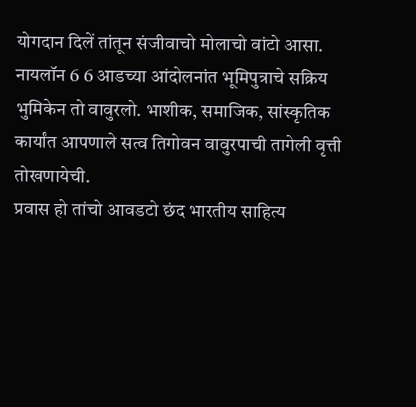योगदान दिलें तांतून संजीवाचो मोलाचो वांटो आसा. नायलॉन 6 6 आडच्या आंदोलनांत भूमिपुत्राचे सक्रिय भुमिकेन तो वावुरलो. भाशीक, समाजिक, सांस्कृतिक कार्यांत आपणाले सत्व तिगोवन वावुरपाची तागेली वृत्ती तोखणायेची.
प्रवास हो तांचो आवडटो छंद भारतीय साहित्य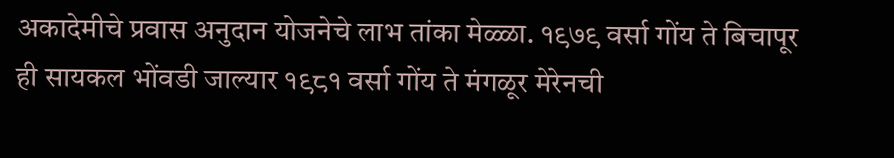अकादेमीचे प्रवास अनुदान योजनेचे लाभ तांका मेळ्ळा. १९७९ वर्सा गोंय ते बिचापूर ही सायकल भोंवडी जाल्यार १९८१ वर्सा गोंय ते मंगळूर मेरेनची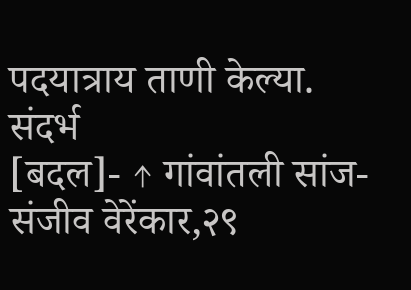पदयात्राय ताणी केल्या.
संदर्भ
[बदल]- ↑ गांवांतली सांज-संजीव वेरेंकार,२९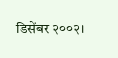डिसेंबर २००२।